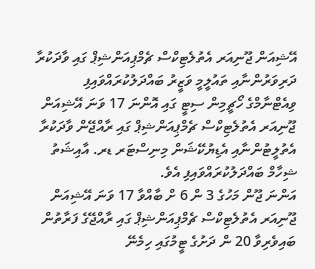އޭޝިއަން ޖޫނިއަރ އެތުލެޓިކްސް ޗެމްޕިއަންޝިޕް ގައި ވާދަކުރާ ދަރިވަރުންނާއި ތައުލީމީ ވަޒީރު ބައްދަލުކުރައްވައިފި
ވިއެޓްނާމްގެ ހޯޗީމިން ސިޓީ ގައި އޮންނަ 17 ވަނަ އޭޝިއަން ޖޫނިއަރ އެތުލެޓިކްސް ޗެމްޕިއަންޝިޕް ގައި ރާއްޖޭން ވާދަކުރާ އެތުލީޓުންނާއި އެޑިޔުކޭޝަން މިނިސްޓަރ ޑރ. އާއިޝަތު ޝިހާމް ބައްދަލުކުރައްވައިފި އެވެ.
އަންނަ ޖޫން މަހުގެ 3 ން 6 ށް ބާއްވާ 17 ވަނަ އޭޝިއަން ޖޫނިއަރ އެތުލެޓިކްސް ޗެމްޕިއަންޝިޕް ގައި ރާއްޖޭގެ ފަރާތުން ބައިވެރިވާ 20 ން ދަށުގެ ޓީމުގައި ހިމެނޭ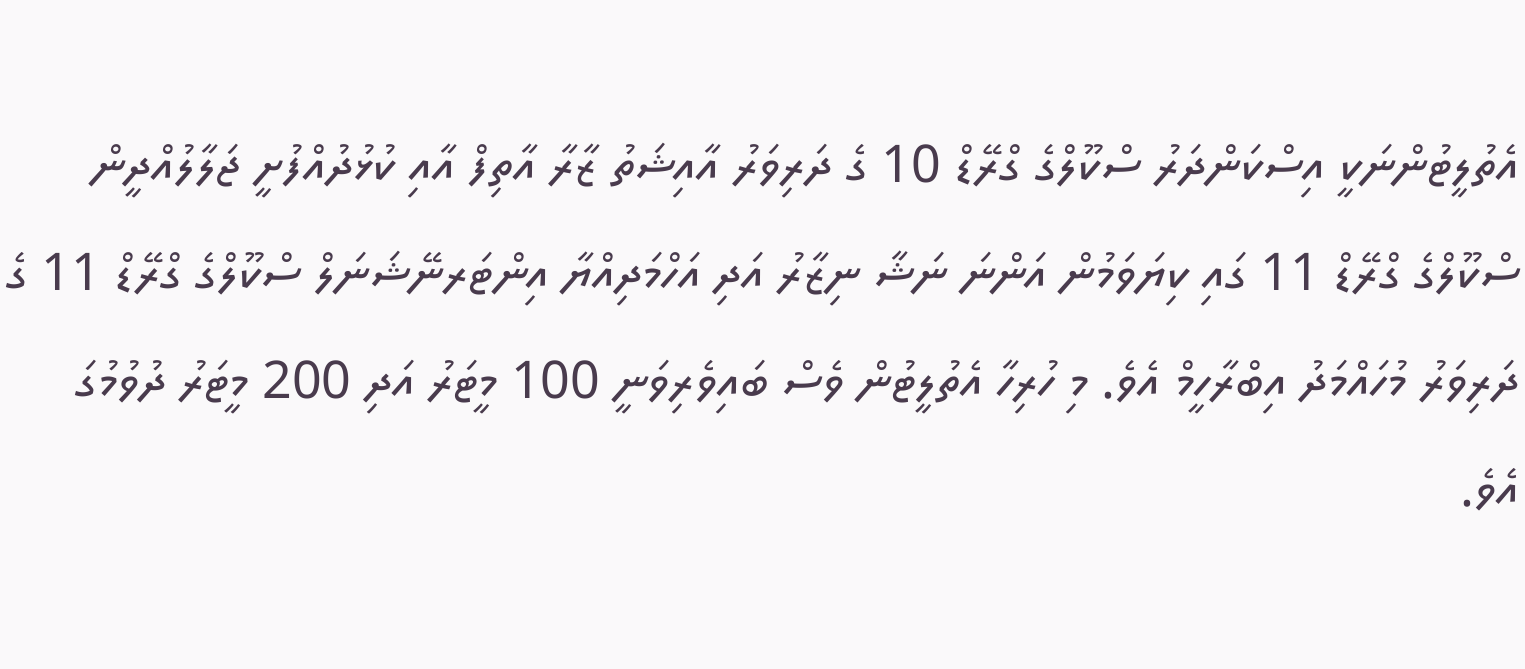އެތުލީޓުންނަކީ އިސްކަންދަރު ސްކޫލްގެ ގްރޭޑް 10 ގެ ދަރިވަރު އާއިޝަތު ޒާރާ އާތިފް އާއި ކުޅުދުއްފުށީ ޖަލާލުއްދީން ސްކޫލްގެ ގްރޭޑް 11 ގައި ކިޔަވަމުން އަންނަ ނަޝާ ނިޒާރު އަދި އަހްމަދިއްޔާ އިންޓަރނޭޝަނަލް ސްކޫލްގެ ގްރޭޑް 11 ގެ ދަރިވަރު މުހައްމަދު އިބްރާހީމް އެވެ. މި ހުރިހާ އެތުލީޓުން ވެސް ބައިވެރިވަނީ 100 މީޓަރު އަދި 200 މީޓަރު ދުވުމުގަ އެވެ.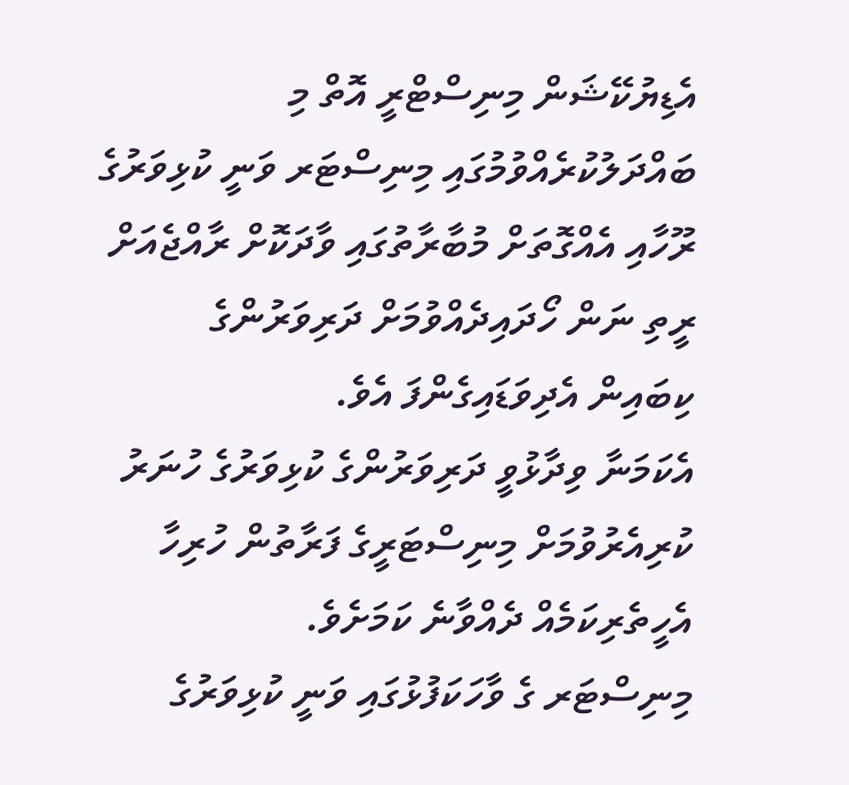އެޑިޔުކޭޝަން މިނިސްޓްރީ އޮތް މި ބައްދަލުކުރެއްވުމުގައި މިނިސްޓަރ ވަނީ ކުޅިވަރުގެ ރޫހާއި އެއްގޮތަށް މުބާރާތުގައި ވާދަކޮށް ރާއްޖެއަށް ރީތި ނަން ހޯދައިދެއްވުމަށް ދަރިވަރުންގެ ކިބައިން އެދިވަޑައިގެންފަ އެވެ.
އެކަމަނާ ވިދާޅުވީ ދަރިވަރުންގެ ކުޅިވަރުގެ ހުނަރު ކުރިއެރުވުމަށް މިނިސްޓަރީގެ ފަރާތުން ހުރިހާ އެހީތެރިކަމެއް ދެއްވާނެ ކަމަށެވެ.
މިނިސްޓަރ ގެ ވާހަކަފުޅުގައި ވަނީ ކުޅިވަރުގެ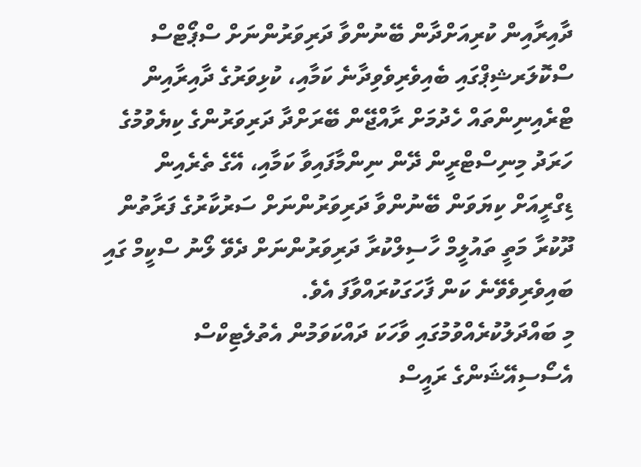ދާއިރާއިން ކުރިއަށްދާން ބޭނުންވާ ދަރިވަރުންނަށް ސްޕޯޓްސް ސްކޮލަރޝިޕްގައި ބެއިވެރިވެވިދާނެ ކަމާއި، ކުޅިވަރުގެ ދާއިރާއިން ޓްރެއިނިންތައް ހެދުމަށް ރާއްޖޭން ބޭރަށްދާ ދަރިވަރުންގެ ކިޔެވުމުގެ ހަރަދު މިނިސްޓްރީން ދޭން ނިންމާފައިވާ ކަމާއި، އޭގެ ތެރެއިން ޑިގްރީއަށް ކިޔަވަން ބޭނުންވާ ދަރިވަރުންނަށް ސަރުކާރުގެ ފަރާތުން ދޫކުރާ މަތީ ތައުލީމް ހާސިލްކުރާ ދަރިވަރުންނަށް ދެވޭ ލޯނު ސްކީމް ގައި ބައިވެރިވެވޭނެ ކަން ފާހަގަކުރައްވާފަ އެވެ.
މި ބައްދަލުކުރެއްވުމުގައި ވާހަކަ ދައްކަވަމުން އެތުލެޓިކްސް އެސޯސިއޭޝަންގެ ރައީސް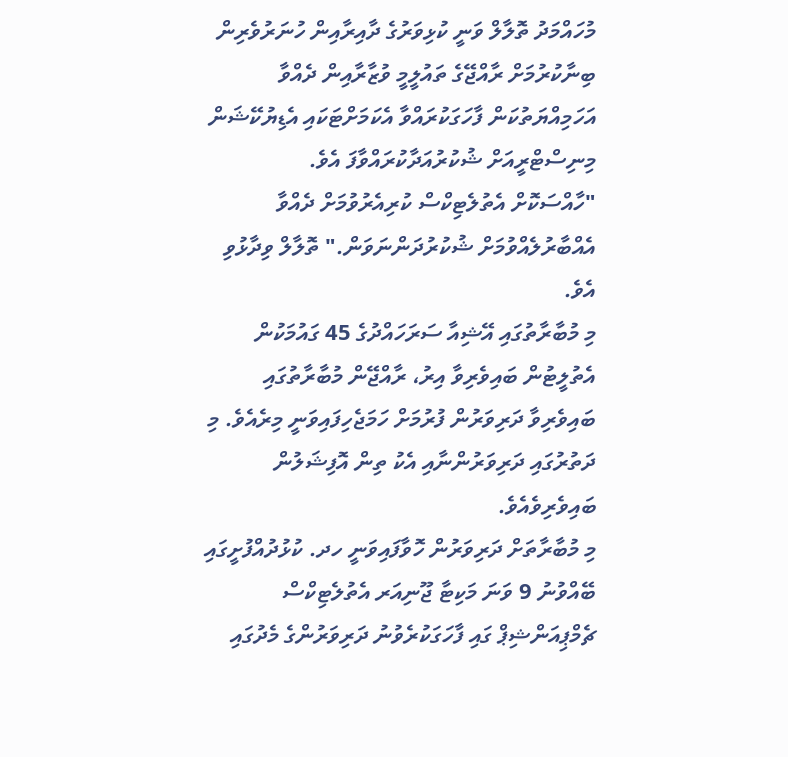މުހައްމަދު ތޮލާލް ވަނީ ކުޅިވަރުގެ ދާއިރާއިން ހުނަރުވެރިން ބިނާކުރުމަށް ރާއްޖޭގެ ތައުލީމީ ވުޒާރާއިން ދެއްވާ އަހަމިއްޔަތުކަން ފާހަގަކުރައްވާ އެކަމަށްޓަކައި އެޑިޔުކޭޝަން މިނިސްޓްރީއަށް ޝުކުރުއަދާކުރައްވާފަ އެވެ.
"ހާއްސަކޮށް އެތުލެޓިކްސް ކުރިއެރުވުމަށް ދެއްވާ އެއްބާރުލެއްވުމަށް ޝުކުރުދަންނަވަން." ތޮލާލް ވިދާޅުވި އެވެ.
މި މުބާރާތުގައި އޭޝިއާ ސަރަހައްދުގެ 45 ގައުމަކުން އެތުލީޓުން ބައިވެރިވާ އިރު، ރާއްޖޭން މުބާރާތުގައި ބައިވެރިވާ ދަރިވަރުން ފުރުމަށް ހަމަޖެހިފައިވަނީ މިރެއެވެ. މި ދަތުރުގައި ދަރިވަރުންނާއި އެކު ތިން އޮފިޝަލުން ބައިވެރިވެއެވެ.
މި މުބާރާތަށް ދަރިވަރުން ހޮވާފައިވަނީ ހދ. ކުޅުދުއްފުށީގައި ބޭއްވުނު 9 ވަނަ މަކިޓާ ޖޫނިއަރ އެތުލެޓިކްސް ޗެމްޕިއަންޝިޕް ގައި ފާހަގަކުރެވުނު ދަރިވަރުންގެ މެދުގައި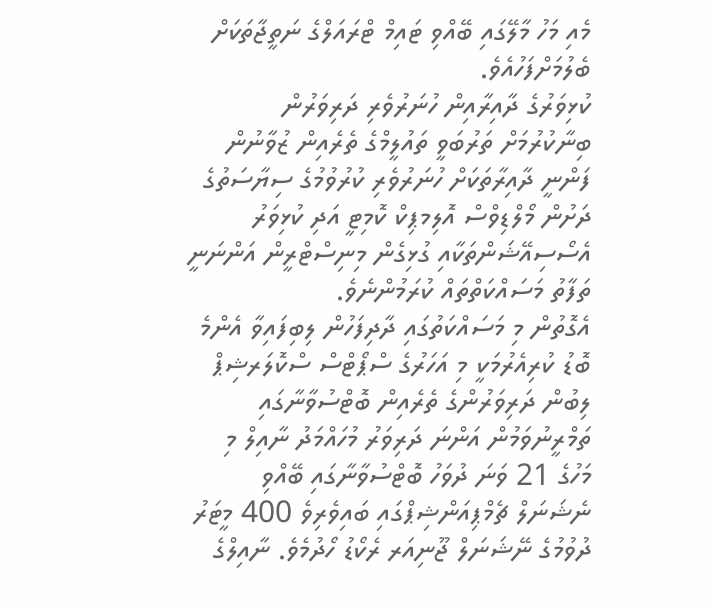މެއި މަހު މާލޭގައި ބޭއްވި ޓައިމް ޓްރައަލްގެ ނަތީޖާތަކަށް ބެލުމަށްފަހުއެވެ.
ކުޅިވަރުގެ ދާއިރާއިން ހުނަރުވެރި ދަރިވަރުން ބިނާކުރުމަށް ތަރުބަވީ ތައުލީމްގެ ތެރެއިން ޒުވާނުން ފަންނީ ދާއިރާތަކަށް ހުނަރުވެރި ކުރުވުމުގެ ސިޔާސަތުގެ ދަށުން މޯލްޑިވްސް އޮލިމޕިކް ކޮމިޓީ އަދި ކުޅިވަރު އެސޯސިއޭޝަންތަކާއި ގުޅިގެން މިނިސްޓްރީން އަންނަނީ ތަފާތު މަސައްކަތްތައް ކުރަމުންނެވެ.
އެގޮތުން މި މަސައްކަތުގައި ދާދިފަހުން ލިބިފައިވާ އެންމެ ބޮޑު ކުރިއެރުމަކީ މި އަހަރުގެ ސްޕޯޓްސް ސްކޮލަރޝިޕް ލިބުން ދަރިވަރުންގެ ތެރެއިން ބޮޓްސުވާނާގައި ތަމްރީނުވަމުން އަންނަ ދަރިވަރު މުހައްމަދު ނާއިލް މި މަހުގެ 21 ވަނަ ދުވަހު ބޮޓްސުވާނާގައި ބޭއްވި ނެޝަނަލް ޗެމްޕިއަންޝިޕްގައި ބައިވެރިވެ 400 މީޓަރު ދުވުމުގެ ނޭޝަނަލް ޖޫނިއަރ ރެކޯޑު ހޯދުމެވެ. ނާއިލްގެ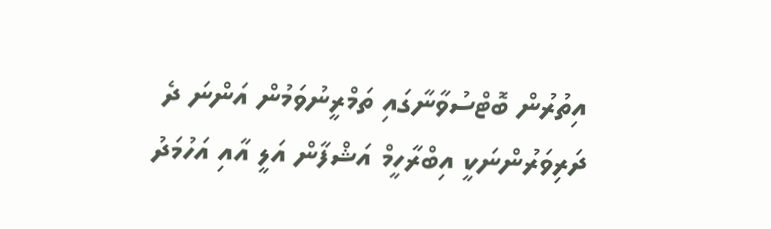އިތުރުން ބޮޓްސުވާނާގައި ތަމްރީނުވަމުން އަންނަ ދެ ދަރިވަރުންނަކީ އިބްރާހީމް އަޝްފާން އަލީ އާއި އަހުމަދު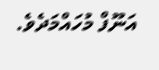އަނޫފް މުހައްމަދެވެ.